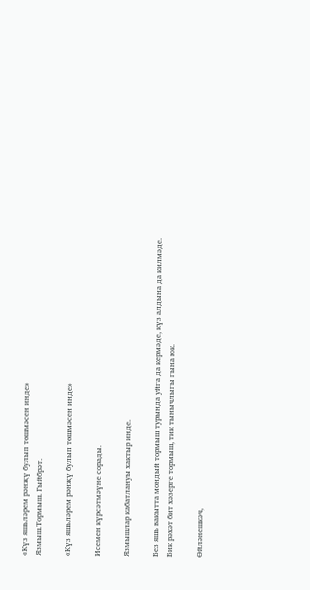«Күз яшьләрем рәнҗү булып төшмәсен инде»
Язмыш.Тормыш. Гыйбрәт.

«Күз яшьләрем рәнҗү булып төшмәсен инде»

Исемен күрсәтмәүне сорады.

Язмышлар кабатлануы хактыр инде.

Без яшь вакытта мондый тормыш турында уйга да кермәде, күз алдына да килмәде. Бик рәхәт бит хәзерге тормыш, тик тынычлыгы гына юк.

Өйләнешкәч,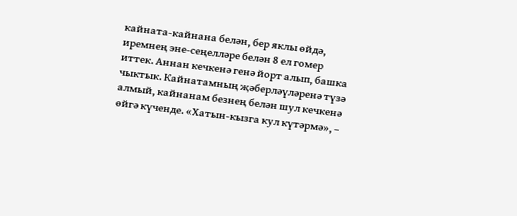кайната-кайнана белән, бер яклы өйдә, иремнең эне-сеңелләре белән 8 ел гомер иттек. Аннан кечкенә генә йорт алып, башка чыктык. Кайнатамның җәберләүләренә түзә алмый, кайнанам безнең белән шул кечкенә өйгә күченде. «Хатын-кызга кул күтәрмә», –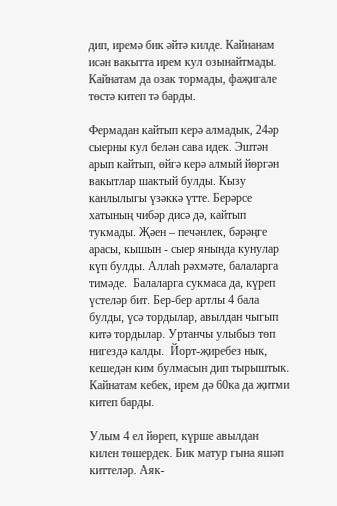дип, иремә бик әйтә килде. Кайнанам исән вакытта ирем кул озынайтмады. Кайнатам да озак тормады, фаҗигале төстә китеп тә барды.

Фермадан кайтып керә алмадык, 24әр сыерны кул белән сава идек. Эштән арып кайтып, өйгә керә алмый йөргән вакытлар шактый булды. Кызу канлылыгы үзәккә үтте. Берәрсе хатының чибәр дисә дә, кайтып тукмады. Җәен – печәнлек, бәрәңге арасы, кышын - сыер янында кунулар күп булды. Аллаһ рәхмәте, балаларга тимәде.  Балаларга сукмаса да, күреп үстеләр бит. Бер-бер артлы 4 бала булды, үсә тордылар, авылдан чыгып китә тордылар. Уртанчы улыбыз төп нигездә калды.  Йорт-җиребез нык, кешедән ким булмасын дип тырыштык.  Кайнатам кебек, ирем дә 60ка да җитми китеп барды.

Улым 4 ел йөреп, күрше авылдан килен төшердек. Бик матур гына яшәп киттеләр. Аяк-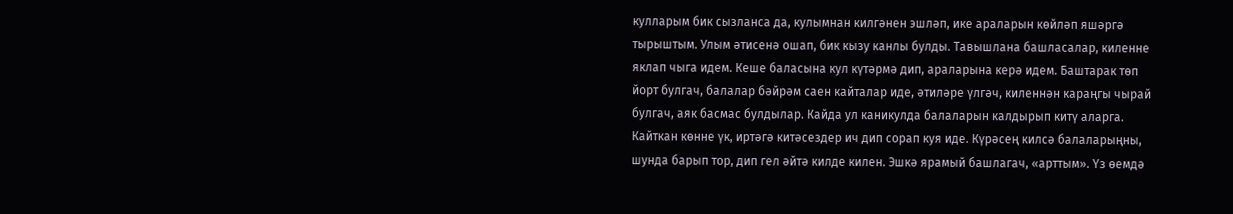кулларым бик сызланса да, кулымнан килгәнен эшләп, ике араларын көйләп яшәргә тырыштым. Улым әтисенә ошап, бик кызу канлы булды. Тавышлана башласалар, киленне яклап чыга идем. Кеше баласына кул күтәрмә дип, араларына керә идем. Баштарак төп йорт булгач, балалар бәйрәм саен кайталар иде, әтиләре үлгәч, киленнән караңгы чырай булгач, аяк басмас булдылар. Кайда ул каникулда балаларын калдырып китү аларга. Кайткан көнне үк, иртәгә китәсездер ич дип сорап куя иде. Күрәсең килсә балаларыңны, шунда барып тор, дип гел әйтә килде килен. Эшкә ярамый башлагач, «арттым». Үз өемдә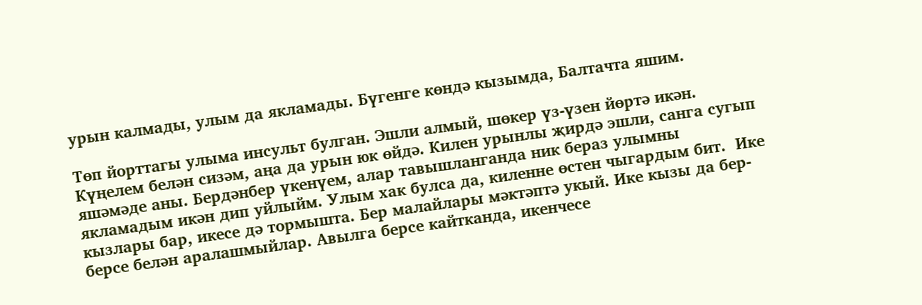урын калмады, улым да якламады. Бүгенге көндә кызымда, Балтачта яшим.

Төп йорттагы улыма инсульт булган. Эшли алмый, шөкер үз-үзен йөртә икән. Күңелем белән сизәм, аңа да урын юк өйдә. Килен урынлы җирдә эшли, санга сугып яшәмәде аны. Бердәнбер үкенүем, алар тавышланганда ник бераз улымны якламадым икән дип уйлыйм. Улым хак булса да, киленне өстен чыгардым бит.  Ике кызлары бар, икесе дә тормышта. Бер малайлары мәктәптә укый. Ике кызы да бер-берсе белән аралашмыйлар. Авылга берсе кайтканда, икенчесе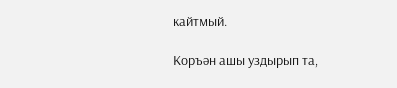кайтмый.

Коръән ашы уздырып та,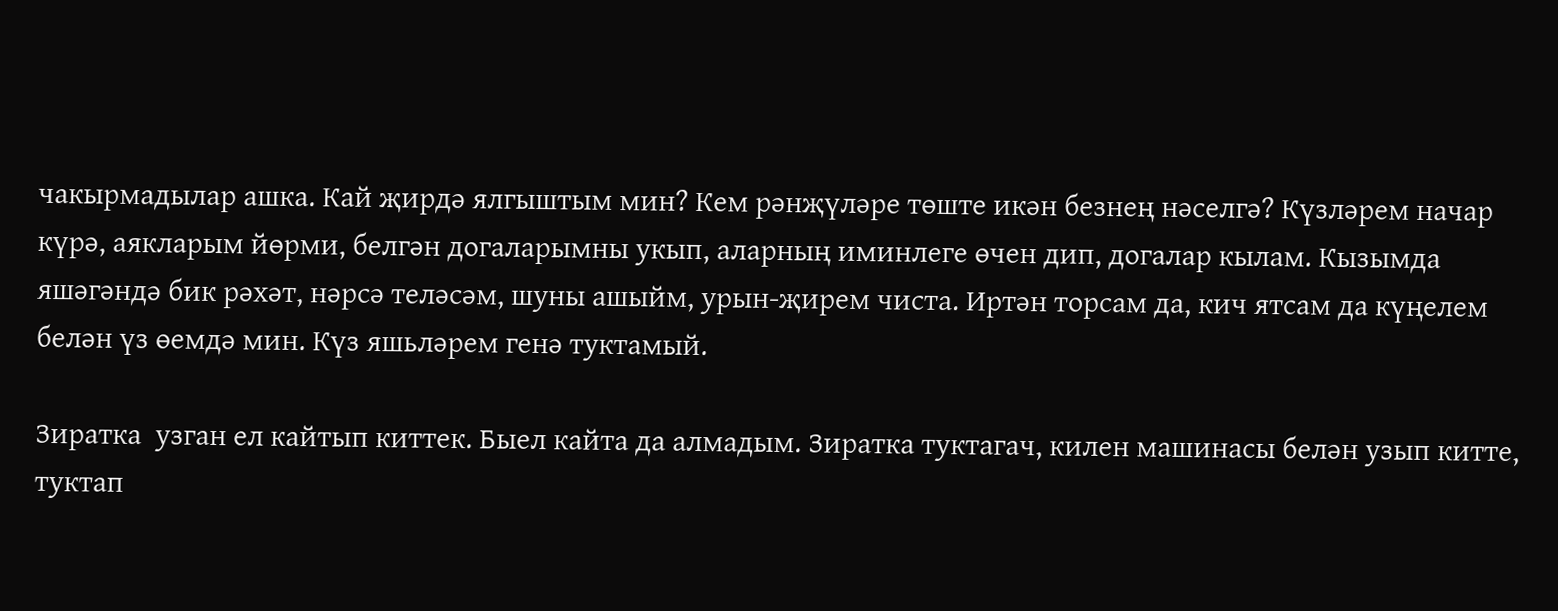чакырмадылар ашка. Кай җирдә ялгыштым мин? Кем рәнҗүләре төште икән безнең нәселгә? Күзләрем начар күрә, аякларым йөрми, белгән догаларымны укып, аларның иминлеге өчен дип, догалар кылам. Кызымда яшәгәндә бик рәхәт, нәрсә теләсәм, шуны ашыйм, урын-җирем чиста. Иртән торсам да, кич ятсам да күңелем белән үз өемдә мин. Күз яшьләрем генә туктамый.

Зиратка  узган ел кайтып киттек. Быел кайта да алмадым. Зиратка туктагач, килен машинасы белән узып китте, туктап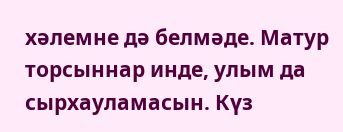хәлемне дә белмәде. Матур торсыннар инде, улым да сырхауламасын. Күз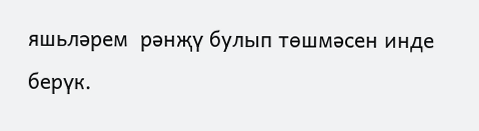яшьләрем  рәнҗү булып төшмәсен инде берүк.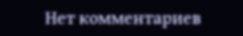Нет комментариев